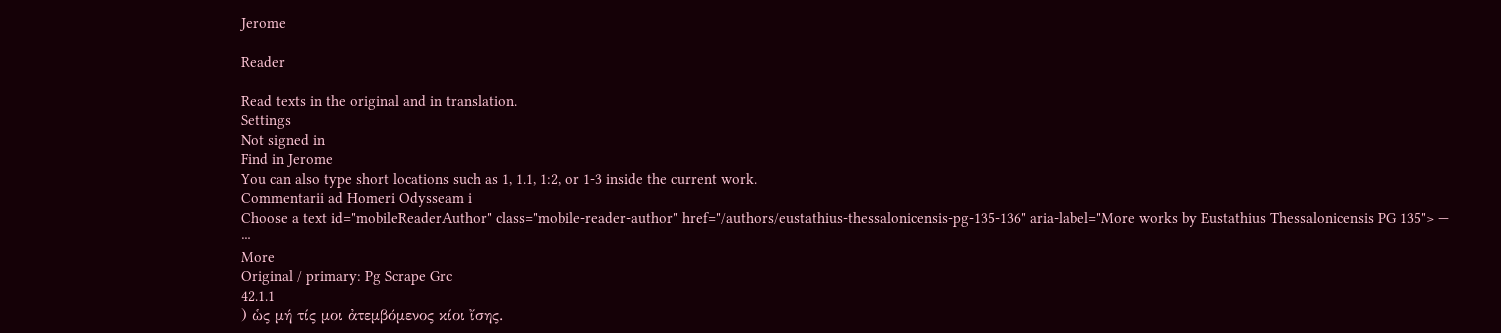Jerome

Reader

Read texts in the original and in translation.
Settings
Not signed in
Find in Jerome
You can also type short locations such as 1, 1.1, 1:2, or 1-3 inside the current work.
Commentarii ad Homeri Odysseam i
Choose a text id="mobileReaderAuthor" class="mobile-reader-author" href="/authors/eustathius-thessalonicensis-pg-135-136" aria-label="More works by Eustathius Thessalonicensis PG 135"> —
⋯
More
Original / primary: Pg Scrape Grc
42.1.1
) ὡς μή τίς μοι ἀτεμβόμενος κίοι ἴσης.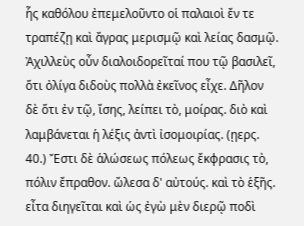ἧς καθόλου ἐπεμελοῦντο οἱ παλαιοὶ ἔν τε τραπέζῃ καὶ ἄγρας μερισμῷ καὶ λείας δασμῷ. Ἀχιλλεὺς οὖν διαλοιδορεῖταί που τῷ βασιλεῖ, ὅτι ὀλίγα διδοὺς πολλὰ ἐκεῖνος εἶχε. Δῆλον δὲ ὅτι ἐν τῷ, ἴσης, λείπει τὸ, μοίρας. διὸ καὶ λαμβάνεται ἡ λέξις ἀντὶ ἰσομοιρίας. (ῃερς. 40.) Ἔστι δὲ ἁλώσεως πόλεως ἔκφρασις τὸ, πόλιν ἔπραθον. ὤλεσα δ' αὐτούς. καὶ τὸ ἑξῆς. εἶτα διηγεῖται καὶ ὡς ἐγὼ μὲν διερῷ ποδὶ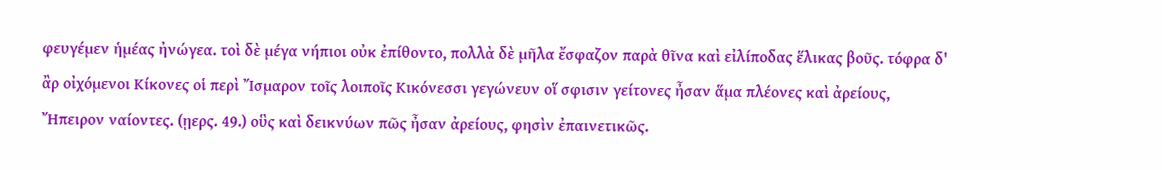φευγέμεν ἡμέας ἠνώγεα. τοὶ δὲ μέγα νήπιοι οὐκ ἐπίθοντο, πολλὰ δὲ μῆλα ἔσφαζον παρὰ θῖνα καὶ εἰλίποδας ἕλικας βοῦς. τόφρα δ' ἂρ οἰχόμενοι Κίκονες οἱ περὶ Ἴσμαρον τοῖς λοιποῖς Κικόνεσσι γεγώνευν οἵ σφισιν γείτονες ἦσαν ἅμα πλέονες καὶ ἀρείους, Ἤπειρον ναίοντες. (ῃερς. 49.) οὓς καὶ δεικνύων πῶς ἦσαν ἀρείους, φησὶν ἐπαινετικῶς.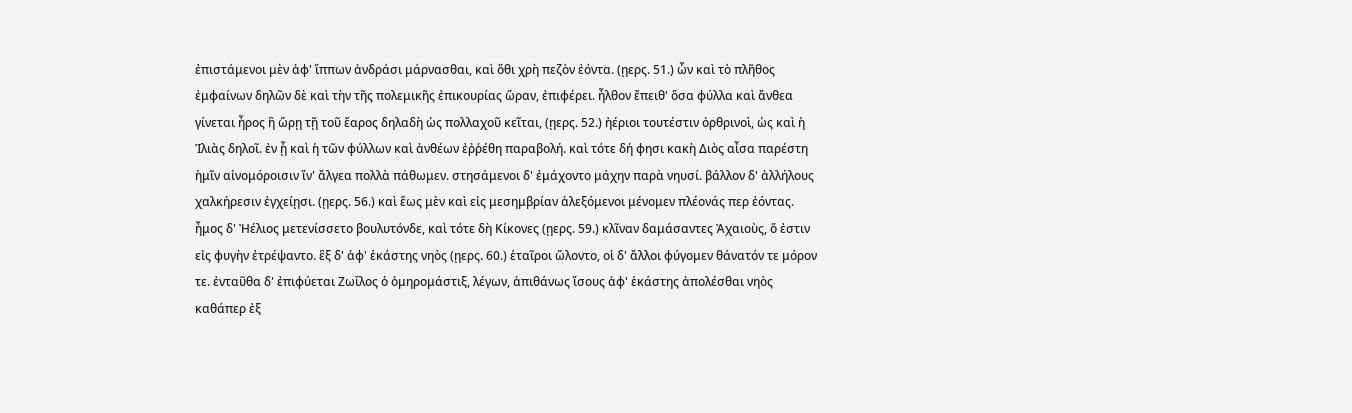ἐπιστάμενοι μὲν ἀφ' ἵππων ἀνδράσι μάρνασθαι, καὶ ὅθι χρὴ πεζὸν ἐόντα. (ῃερς. 51.) ὧν καὶ τὸ πλῆθος ἐμφαίνων δηλῶν δὲ καὶ τὴν τῆς πολεμικῆς ἐπικουρίας ὥραν, ἐπιφέρει. ἦλθον ἔπειθ' ὅσα φύλλα καὶ ἄνθεα γίνεται ἦρος ἢ ὥρῃ τῇ τοῦ ἔαρος δηλαδὴ ὡς πολλαχοῦ κεῖται, (ῃερς. 52.) ἠέριοι τουτέστιν ὀρθρινοὶ, ὡς καὶ ἡ Ἰλιὰς δηλοῖ. ἐν ᾗ καὶ ἡ τῶν φύλλων καὶ ἀνθέων ἐῤῥέθη παραβολή. καὶ τότε δή φησι κακὴ Διὸς αἶσα παρέστη ἡμῖν αἰνομόροισιν ἵν' ἄλγεα πολλὰ πάθωμεν. στησάμενοι δ' ἐμάχοντο μάχην παρὰ νηυσί. βάλλον δ' ἀλλήλους χαλκήρεσιν ἐγχείῃσι. (ῃερς. 56.) καὶ ἕως μὲν καὶ εἰς μεσημβρίαν ἀλεξόμενοι μένομεν πλέονάς περ ἐόντας. ἦμος δ' Ἠέλιος μετενίσσετο βουλυτόνδε, καὶ τότε δὴ Κίκονες (ῃερς. 59.) κλῖναν δαμάσαντες Ἀχαιοὺς, ὅ ἐστιν εἰς φυγὴν ἐτρέψαντο. ἓξ δ' ἀφ' ἑκάστης νηὸς (ῃερς. 60.) ἑταῖροι ὤλοντο, οἱ δ' ἄλλοι φύγομεν θάνατόν τε μόρον τε. ἐνταῦθα δ' ἐπιφύεται Ζωΐλος ὁ ὁμηρομάστιξ, λέγων, ἀπιθάνως ἴσους ἀφ' ἑκάστης ἀπολέσθαι νηὸς καθάπερ ἐξ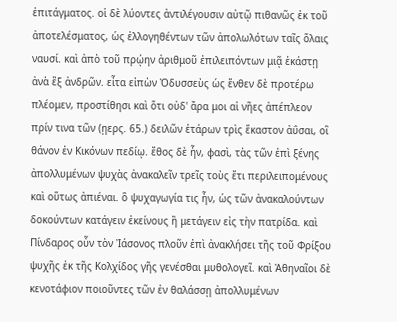ἐπιτάγματος. οἱ δὲ λύοντες ἀντιλέγουσιν αὐτῷ πιθανῶς ἐκ τοῦ ἀποτελέσματος, ὡς ἐλλογηθέντων τῶν ἀπολωλότων ταῖς ὅλαις ναυσί. καὶ ἀπὸ τοῦ πρῴην ἀριθμοῦ ἐπιλειπόντων μιᾷ ἑκάστῃ ἀνὰ ἓξ ἀνδρῶν. εἶτα εἰπὼν Ὀδυσσεὺς ὡς ἔνθεν δὲ προτέρω πλέομεν, προστίθησι καὶ ὅτι οὐδ' ἄρα μοι αἱ νῆες ἀπέπλεον πρίν τινα τῶν (ῃερς. 65.) δειλῶν ἑτάρων τρὶς ἕκαστον ἀΰσαι, οἳ θάνον ἐν Κικόνων πεδίῳ. ἔθος δὲ ἦν, φασὶ, τὰς τῶν ἐπὶ ξένης ἀπολλυμένων ψυχὰς ἀνακαλεῖν τρεῖς τοὺς ἔτι περιλειπομένους καὶ οὕτως ἀπιέναι. ὃ ψυχαγωγία τις ἦν, ὡς τῶν ἀνακαλούντων δοκούντων κατάγειν ἐκείνους ἢ μετάγειν εἰς τὴν πατρίδα. καὶ Πίνδαρος οὖν τὸν Ἰάσονος πλοῦν ἐπὶ ἀνακλήσει τῆς τοῦ Φρίξου ψυχῆς ἐκ τῆς Κολχίδος γῆς γενέσθαι μυθολογεῖ. καὶ Ἀθηναῖοι δὲ κενοτάφιον ποιοῦντες τῶν ἐν θαλάσσῃ ἀπολλυμένων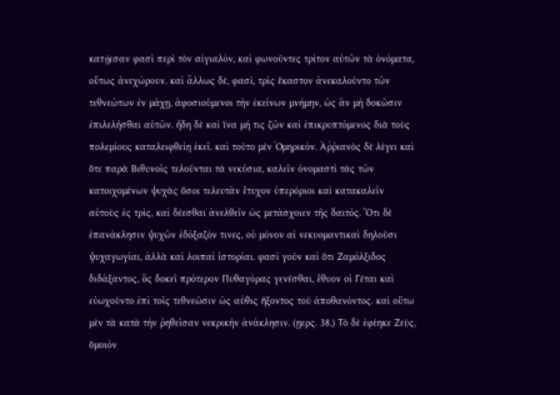κατῄεσαν φασὶ περὶ τὸν αἰγιαλόν, καὶ φωνοῦντες τρίτον αὐτῶν τὰ ὀνόματα, οὕτως ἀνεχώρουν. καὶ ἄλλως δὲ, φασὶ, τρὶς ἕκαστον ἀνεκαλοῦντο τῶν τεθνεώτων ἐν μάχῃ, ἀφοσιούμενοι τὴν ἐκείνων μνήμην, ὡς ἂν μὴ δοκῶσιν ἐπιλελῆσθαι αὐτῶν. ἤδη δὲ καὶ ἵνα μή τις ζῶν καὶ ἐπικρυπτόμενος διὰ τοὺς πολεμίους καταλειφθείη ἐκεῖ. καὶ τοῦτο μὲν Ὁμηρικόν. Ἀῤῥιανὸς δὲ λέγει καὶ ὅτε παρὰ Βιθυνοῖς τελοῦνται τὰ νεκύσια, καλεῖν ὀνομαστὶ τὰς τῶν κατοιχομένων ψυχὰς ὅσοι τελευτᾶν ἔτυχον ὑπερόριοι καὶ κατακαλεῖν αὐτοὺς ἐς τρὶς, καὶ δέεσθαι ἀνελθεῖν ὡς μετάσχοιεν τῆς δαιτός. Ὅτι δὲ ἐπανάκλησιν ψυχῶν ἐδόξαζόν τινες, οὐ μόνον αἱ νεκυομαντικαὶ δηλοῦσι ψυχαγωγίαι, ἀλλὰ καὶ λοιπαὶ ἱστορίαι. φασὶ γοῦν καὶ ὅτι Ζαμόλξιδος διδάξαντος, ὃς δοκεῖ πρότερον Πυθαγόρας γενέσθαι, ἔθυον οἱ Γέται καὶ εὐωχοῦντο ἐπὶ τοῖς τεθνεῶσιν ὡς αὖθις ἥξοντος τοῦ ἀποθανόντος. καὶ οὕτω μὲν τὰ κατὰ τὴν ῥηθεῖσαν νεκρικὴν ἀνάκλησιν. (ῃερς. 38.) Τὸ δὲ ἐφέηκε Ζεὺς, ὅμοιόν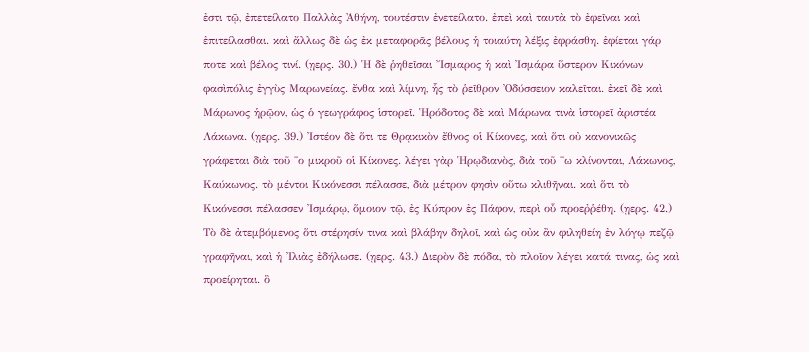ἐστι τῷ, ἐπετείλατο Παλλὰς Ἀθήνη, τουτέστιν ἐνετείλατο. ἐπεὶ καὶ ταυτὰ τὸ ἐφεῖναι καὶ ἐπιτείλασθαι. καὶ ἄλλως δὲ ὡς ἐκ μεταφορᾶς βέλους ἡ τοιαύτη λέξις ἐφράσθη. ἐφίεται γάρ ποτε καὶ βέλος τινί. (ῃερς. 30.) Ἡ δὲ ῥηθεῖσαι Ἴσμαρος ἡ καὶ Ἰσμάρα ὕστερον Κικόνων φασὶπόλις ἐγγὺς Μαρωνείας. ἔνθα καὶ λίμνη, ἧς τὸ ῥεῖθρον Ὀδύσσειον καλεῖται. ἐκεῖ δὲ καὶ Μάρωνος ἡρῷον, ὡς ὁ γεωγράφος ἱστορεῖ. Ἡρόδοτος δὲ καὶ Μάρωνα τινὰ ἱστορεῖ ἀριστέα Λάκωνα. (ῃερς. 39.) Ἰστέον δὲ ὅτι τε Θρᾳκικὸν ἔθνος οἱ Κίκονες, καὶ ὅτι οὐ κανονικῶς γράφεται διὰ τοῦ ˉο μικροῦ οἱ Κίκονες. λέγει γὰρ Ἡρῳδιανὸς, διὰ τοῦ ˉω κλίνονται, Λάκωνος, Καύκωνος. τὸ μέντοι Κικόνεσσι πέλασσε, διὰ μέτρον φησὶν οὕτω κλιθῆναι. καὶ ὅτι τὸ Κικόνεσσι πέλασσεν Ἰσμάρῳ, ὅμοιον τῷ, ἐς Κύπρον ἐς Πάφον, περὶ οὗ προεῤῥέθη. (ῃερς. 42.) Τὸ δὲ ἀτεμβόμενος ὅτι στέρησίν τινα καὶ βλάβην δηλοῖ, καὶ ὡς οὐκ ἂν φιληθείη ἐν λόγῳ πεζῷ γραφῆναι, καὶ ἡ Ἰλιὰς ἐδήλωσε. (ῃερς. 43.) Διερὸν δὲ πόδα, τὸ πλοῖον λέγει κατά τινας, ὡς καὶ προείρηται. ὃ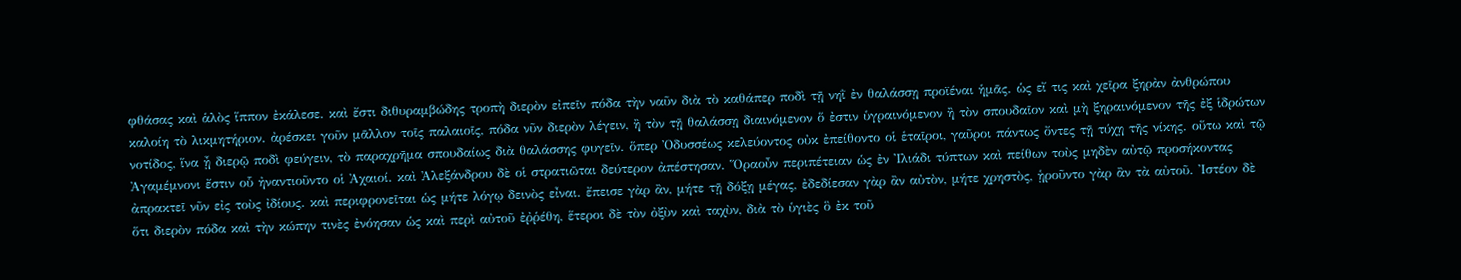φθάσας καὶ ἁλὸς ἵππον ἐκάλεσε. καὶ ἔστι διθυραμβώδης τροπὴ διερὸν εἰπεῖν πόδα τὴν ναῦν διὰ τὸ καθάπερ ποδὶ τῇ νηῒ ἐν θαλάσσῃ προϊέναι ἡμᾶς. ὡς εἴ τις καὶ χεῖρα ξηρὰν ἀνθρώπου καλοίη τὸ λικμητήριον. ἀρέσκει γοῦν μᾶλλον τοῖς παλαιοῖς, πόδα νῦν διερὸν λέγειν, ἢ τὸν τῇ θαλάσσῃ διαινόμενον ὅ ἐστιν ὑγραινόμενον ἢ τὸν σπουδαῖον καὶ μὴ ξηραινόμενον τῆς ἐξ ἱδρώτων νοτίδος, ἵνα ᾖ διερῷ ποδὶ φεύγειν, τὸ παραχρῆμα σπουδαίως διὰ θαλάσσης φυγεῖν. ὅπερ Ὀδυσσέως κελεύοντος οὐκ ἐπείθοντο οἱ ἑταῖροι, γαῦροι πάντως ὄντες τῇ τύχῃ τῆς νίκης. οὕτω καὶ τῷ Ἀγαμέμνονι ἔστιν οὗ ἠναντιοῦντο οἱ Ἀχαιοί. καὶ Ἀλεξάνδρου δὲ οἱ στρατιῶται δεύτερον ἀπέστησαν. Ὅραοὖν περιπέτειαν ὡς ἐν Ἰλιάδι τύπτων καὶ πείθων τοὺς μηδὲν αὐτῷ προσήκοντας ἀπρακτεῖ νῦν εἰς τοὺς ἰδίους. καὶ περιφρονεῖται ὡς μήτε λόγῳ δεινὸς εἶναι. ἔπεισε γὰρ ἂν, μήτε τῇ δόξῃ μέγας, ἐδεδίεσαν γὰρ ἂν αὐτὸν, μήτε χρηστὸς, ᾑροῦντο γὰρ ἂν τὰ αὐτοῦ. Ἰστέον δὲ ὅτι διερὸν πόδα καὶ τὴν κώπην τινὲς ἐνόησαν ὡς καὶ περὶ αὐτοῦ ἐῤῥέθη, ἕτεροι δὲ τὸν ὀξὺν καὶ ταχὺν, διὰ τὸ ὑγιὲς ὃ ἐκ τοῦ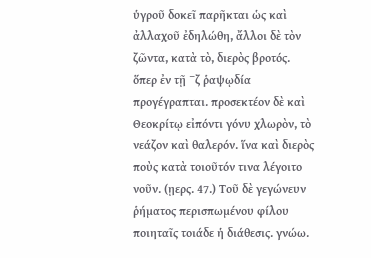ὑγροῦ δοκεῖ παρῆκται ὡς καὶ ἀλλαχοῦ ἐδηλώθη, ἄλλοι δὲ τὸν ζῶντα, κατὰ τὸ, διερὸς βροτός. ὅπερ ἐν τῇ ˉζ ῥαψῳδία προγέγραπται. προσεκτέον δὲ καὶ Θεοκρίτῳ εἰπόντι γόνυ χλωρὸν, τὸ νεάζον καὶ θαλερόν. ἵνα καὶ διερὸς ποὺς κατὰ τοιοῦτόν τινα λέγοιτο νοῦν. (ῃερς. 47.) Τοῦ δὲ γεγώνευν ῥήματος περισπωμένου φίλου ποιηταῖς τοιάδε ἡ διάθεσις. γνώω.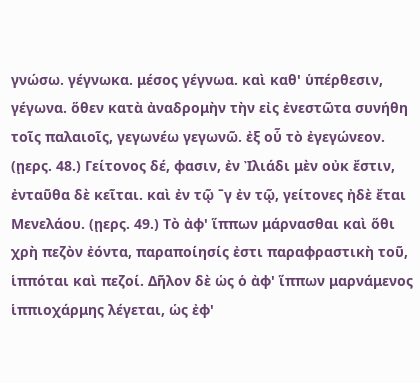γνώσω. γέγνωκα. μέσος γέγνωα. καὶ καθ' ὑπέρθεσιν, γέγωνα. ὅθεν κατὰ ἀναδρομὴν τὴν εἰς ἐνεστῶτα συνήθη τοῖς παλαιοῖς, γεγωνέω γεγωνῶ. ἐξ οὗ τὸ ἐγεγώνεον. (ῃερς. 48.) Γείτονος δέ, φασιν, ἐν Ἰλιάδι μὲν οὐκ ἔστιν, ἐνταῦθα δὲ κεῖται. καὶ ἐν τῷ ˉγ ἐν τῷ, γείτονες ἠδὲ ἔται Μενελάου. (ῃερς. 49.) Τὸ ἀφ' ἵππων μάρνασθαι καὶ ὅθι χρὴ πεζὸν ἐόντα, παραποίησίς ἐστι παραφραστικὴ τοῦ, ἱππόται καὶ πεζοί. Δῆλον δὲ ὡς ὁ ἀφ' ἵππων μαρνάμενος ἱππιοχάρμης λέγεται, ὡς ἐφ'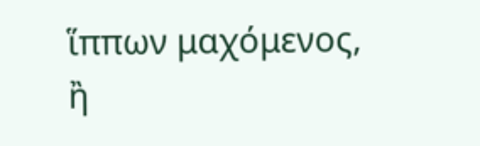ἵππων μαχόμενος, ἢ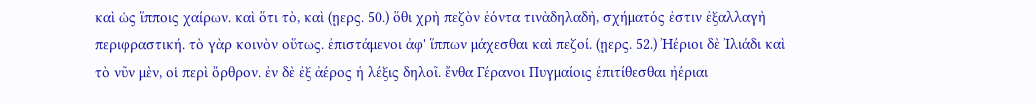καὶ ὡς ἵπποις χαίρων. καὶ ὅτι τὸ, καὶ (ῃερς. 50.) ὅθι χρὴ πεζὸν ἐόντα τινὰδηλαδὴ, σχήματός ἐστιν ἐξαλλαγὴ περιφραστική. τὸ γὰρ κοινὸν οὕτως. ἐπιστάμενοι ἀφ' ἵππων μάχεσθαι καὶ πεζοί. (ῃερς. 52.) Ἠέριοι δὲ Ἰλιάδι καὶ τὸ νῦν μὲν, οἱ περὶ ὄρθρον. ἐν δὲ ἐξ ἀέρος ἡ λέξις δηλοῖ. ἔνθα Γέρανοι Πυγμαίοις ἐπιτίθεσθαι ἠέριαι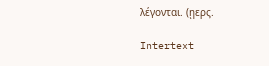λέγονται. (ῃερς.

Intertext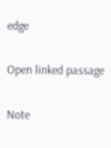edge

Open linked passage

Note